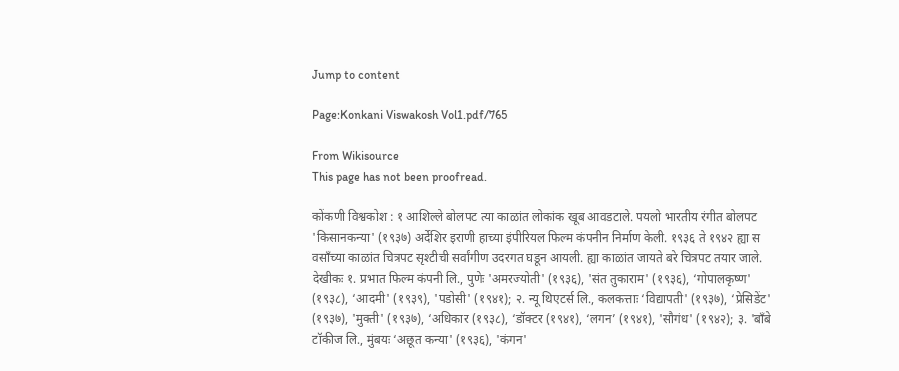Jump to content

Page:Konkani Viswakosh Vol1.pdf/765

From Wikisource
This page has not been proofread.

कोंकणी विश्वकोश : १ आशिल्ले बोलपट त्या काळांत लोकांक खूब आवडटाले. पयलो भारतीय रंगीत बोलपट 'किसानकन्या' (१९३७) अर्देशिर इराणी हाच्या इंपीरियल फिल्म कंपनीन निर्माण केली. १९३६ ते १९४२ ह्या स वसाँच्या काळांत चित्रपट सृश्टीची सर्वांगीण उदरगत घडून आयली. ह्या काळांत जायते बरे चित्रपट तयार जाले. देखीकः १. प्रभात फिल्म कंपनी लि., पुणेः 'अमरज्योती' (१९३६), 'संत तुकाराम' (१९३६), ‘गोपालकृष्ण' (१९३८), ‘आदमी' (१९३९), 'पडोसी' (१९४१); २. न्यू थिएटर्स लि., कलकत्ताः ‘विद्यापती' (१९३७), ‘प्रेसिडेंट' (१९३७), 'मुक्ती' (१९३७), ‘अधिकार (१९३८), ‘डॉक्टर (१९४१), ‘लगन’ (१९४१), 'सौगंध' (१९४२); ३. 'बाँबे टॉकीज लि., मुंबयः ‘अछूत कन्या' (१९३६), 'कंगन'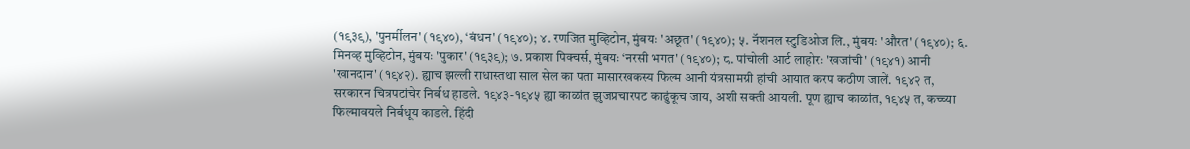(१९३९), 'पुनर्मीलन' (१९४०), ‘बंधन' (१९४०); ४. रणजित मुव्हिटोन, मुंबयः 'अछूत' (१९४०); ५. नॅशनल स्टुडिओज लि., मुंबयः 'औरत' (१९४०); ६. मिनव्ह मुव्हिटोन, मुंबयः 'पुकार' (१९३९); ७. प्रकाश पिक्चर्स, मुंबयः ‘नरसी भगत' (१९४०); ८. पांचोली आर्ट लाहोरः 'खजांची' (१९४१) आनी 'खानदान' (१९४२). ह्याच झल्ली राधास्तथा साल सेल का पता मासारखकस्य फिल्म आनी यंत्रसामग्री हांची आयात करप कठीण जालें. १९४२ त, सरकारन चित्रपटांचेर निर्बध हाडले. १९४३-१९४५ ह्या काळांत झुजप्रचारपट काढुंकूच जाय, अशी सक्ती आयली. पूण ह्याच काळांत, १९४५ त, कच्च्या फिल्मावयले निर्बधूय काडले. हिंदी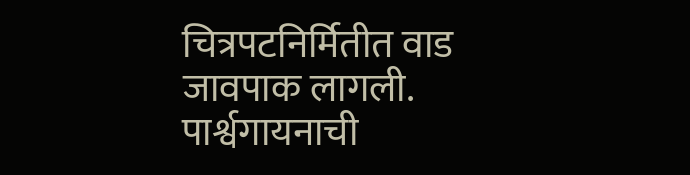चित्रपटनिर्मितीत वाड जावपाक लागली. पार्श्वगायनाची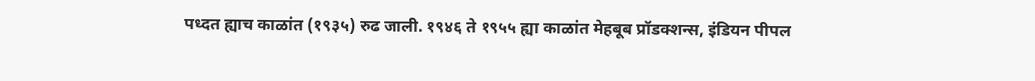पध्दत ह्याच काळांत (१९३५) रुढ जाली. १९४६ ते १९५५ ह्या काळांत मेहबूब प्रॉडक्शन्स, इंडियन पीपल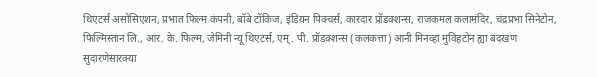थिएटर्स असोसिएशन, प्रभात फिल्म कंपनी, बॉबे टॉकिज, इंडियन पिक्चर्स, कारदार प्रॉडक्शन्स, राजकमल कलामंदिर, चंद्रप्रभा सिनेटोन, फिल्मिस्तान लि., आर. के. फिल्म, जेमिनी न्यू थिएटर्स, एम्. पी. प्रॉडक्शन्स (कलकत्ता) आनी मिनव्हा मुविहटोन ह्या बंदखण सुदारणेसारक्या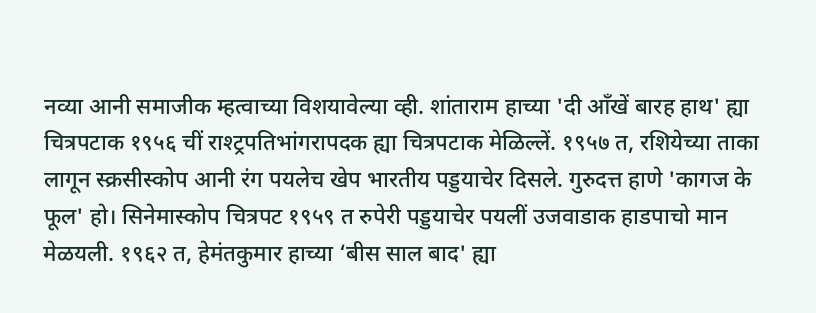नव्या आनी समाजीक म्हत्वाच्या विशयावेल्या व्ही. शांताराम हाच्या 'दी आँखें बारह हाथ' ह्या चित्रपटाक १९५६ चीं राश्ट्रपतिभांगरापदक ह्या चित्रपटाक मेळिल्लें. १९५७ त, रशियेच्या ताका लागून स्क्रसीस्कोप आनी रंग पयलेच खेप भारतीय पड्डयाचेर दिसले. गुरुदत्त हाणे 'कागज के फूल' हो। सिनेमास्कोप चित्रपट १९५९ त रुपेरी पड्डयाचेर पयलीं उजवाडाक हाडपाचो मान मेळयली. १९६२ त, हेमंतकुमार हाच्या ‘बीस साल बाद' ह्या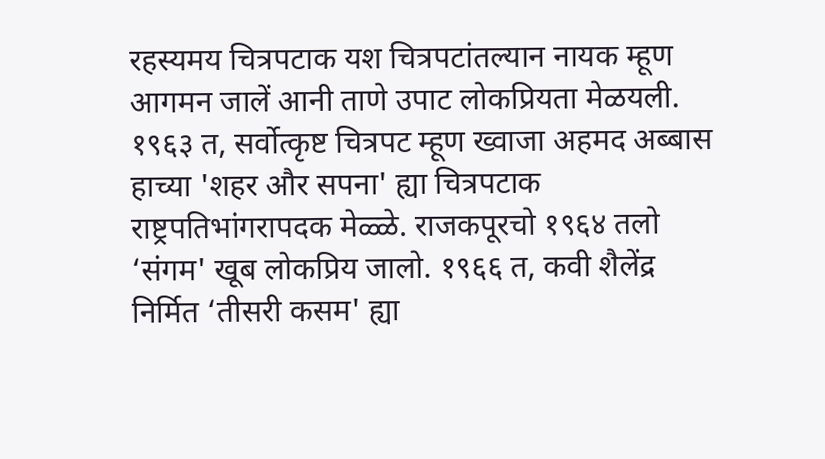रहस्यमय चित्रपटाक यश चित्रपटांतल्यान नायक म्हूण आगमन जालें आनी ताणे उपाट लोकप्रियता मेळयली. १९६३ त, सर्वोत्कृष्ट चित्रपट म्हूण ख्वाजा अहमद अब्बास हाच्या 'शहर और सपना' ह्या चित्रपटाक राष्ट्रपतिभांगरापदक मेळ्ळे. राजकपूरचो १९६४ तलो ‘संगम' खूब लोकप्रिय जालो. १९६६ त, कवी शैलेंद्र निर्मित ‘तीसरी कसम' ह्या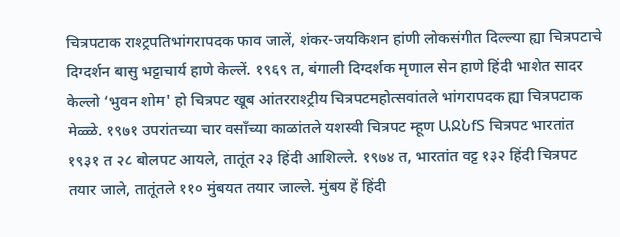चित्रपटाक राश्ट्रपतिभांगरापदक फाव जालें, शंकर-जयकिशन हांणी लोकसंगीत दिल्ल्या ह्या चित्रपटाचे दिग्दर्शन बासु भट्टाचार्य हाणे केल्लें. १९६९ त, बंगाली दिग्दर्शक मृणाल सेन हाणे हिंदी भाशेत सादर केल्लो ‘भुवन शोम' हो चित्रपट खूब आंतरराश्ट्रीय चित्रपटमहोत्सवांतले भांगरापदक ह्या चित्रपटाक मेळ्ळे. १९७१ उपरांतच्या चार वसाँच्या काळांतले यशस्वी चित्रपट म्हूण ԱՋՆfՏ चित्रपट भारतांत १९३१ त २८ बोलपट आयले, तातूंत २३ हिंदी आशिल्ले. १९७४ त, भारतांत वट्ट १३२ हिंदी चित्रपट तयार जाले, तातूंतले ११० मुंबयत तयार जाल्ले. मुंबय हें हिंदी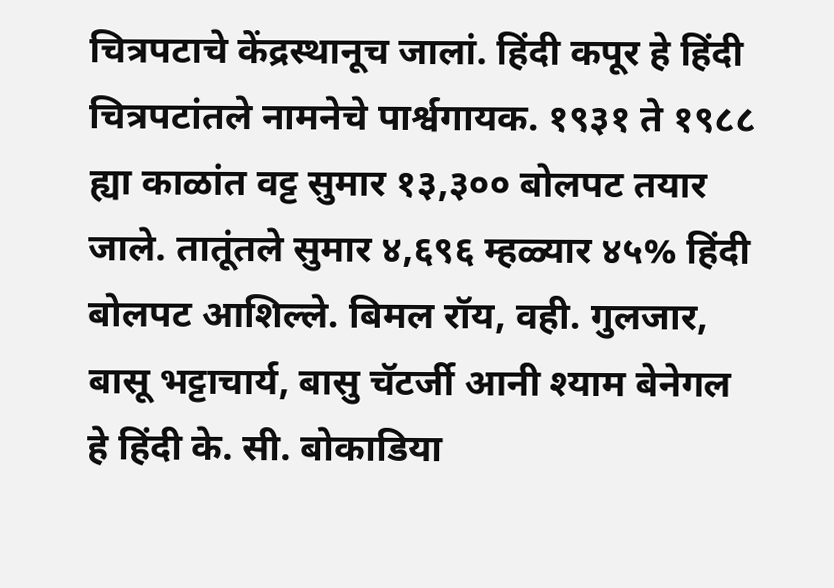चित्रपटाचे केंद्रस्थानूच जालां. हिंदी कपूर हे हिंदी चित्रपटांतले नामनेचे पार्श्वगायक. १९३१ ते १९८८ ह्या काळांत वट्ट सुमार १३,३०० बोलपट तयार जाले. तातूंतले सुमार ४,६९६ म्हळ्यार ४५% हिंदी बोलपट आशिल्ले. बिमल रॉय, वही. गुलजार, बासू भट्टाचार्य, बासु चॅटर्जी आनी श्याम बेनेगल हे हिंदी के. सी. बोकाडिया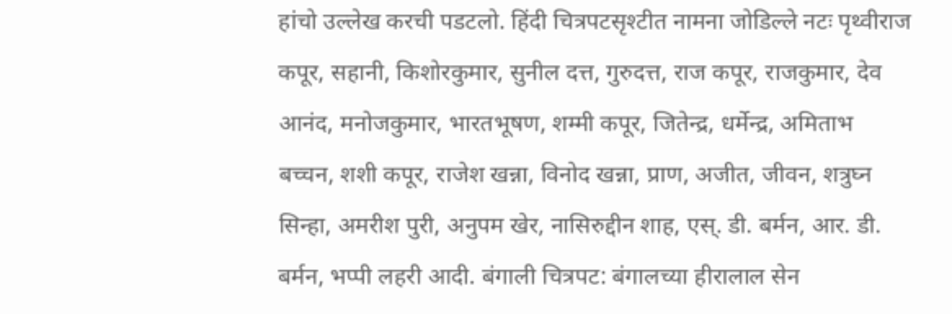हांचो उल्लेख करची पडटलो. हिंदी चित्रपटसृश्टीत नामना जोडिल्ले नटः पृथ्वीराज कपूर, सहानी, किशोरकुमार, सुनील दत्त, गुरुदत्त, राज कपूर, राजकुमार, देव आनंद, मनोजकुमार, भारतभूषण, शम्मी कपूर, जितेन्द्र, धर्मेन्द्र, अमिताभ बच्चन, शशी कपूर, राजेश खन्ना, विनोद खन्ना, प्राण, अजीत, जीवन, शत्रुघ्न सिन्हा, अमरीश पुरी, अनुपम खेर, नासिरुद्दीन शाह, एस्. डी. बर्मन, आर. डी. बर्मन, भप्पी लहरी आदी. बंगाली चित्रपट: बंगालच्या हीरालाल सेन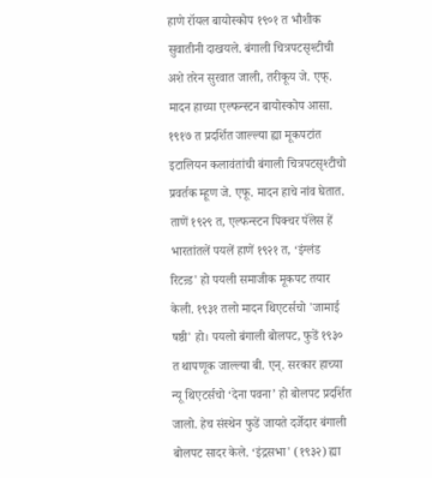हाणे रॉयल बायोस्कोप १९०१ त भौशीक सुवातीनी दाखयले. बंगाली चित्रपटसृश्टीची अशे तरेन सुरवात जाली, तरीकूय जे. एफ्. मादन हाच्या एल्फन्स्टन बायोस्कोप आसा. १९१७ त प्रदर्शित जाल्ल्या ह्या मूकपटांत इटालियन कलावंतांची बंगाली चित्रपटसृश्टीचो प्रवर्तक म्हूण जे. एफू. मादन हाचे नांव घेतात. ताणें १९२९ त, एल्फन्स्टन पिक्चर पॅलेस हें भारतांतलें पयलें हाणें १९२१ त, ‘इंग्लंड रिटन्र्ड' हो पयली समाजीक मूकपट तयार केली. १९३१ तलो मादन थिएटर्सचो 'जामाई षष्ठी' हो। पयलो बंगाली बोलपट, फुडें १९३० त थापणूक जाल्ल्या बी. एन्. सरकार हाच्या न्यू थिएटर्सचो ‘देना पवना’ हो बोलपट प्रदर्शित जालो. हेच संस्थेन फुडें जायते दर्जेदार बंगाली बोलपट सादर केले. ‘इंद्रसभा' (१९३२) ह्या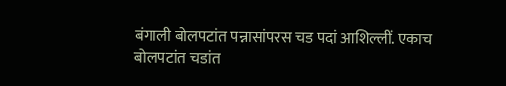बंगाली बोलपटांत पन्नासांपरस चड पदां आशिल्लीं. एकाच बोलपटांत चडांत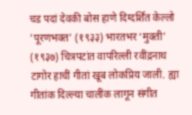चड पदां देवकी बोस हाणे दिग्दर्शित केल्लो 'पूरणभक्त' (१९३३) भारतभर ‘मुक्ती' (१९३७) चित्रपटांत वापरिल्ली रवींद्रनाथ टागोर हाचीं गीतां खूब लोकप्रिय जाली. ह्या गीतांक दिल्ल्या चालींक लागून संगीत